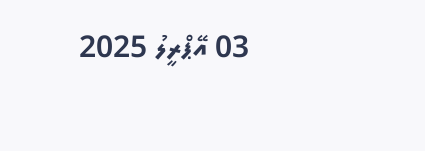03 އޭޕްރީލު 2025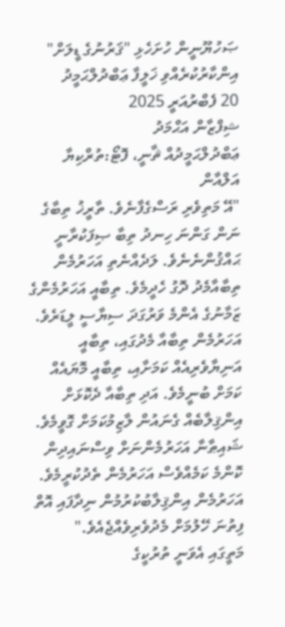ޞަހުޔޫނީން ހުށަހެޅި "ޤަރުނުގެ ޑީލަށް" އިންކާރުކުރެއްވި ޚަލީފާ ޢަބްދުލްޙަމީދު
20 ފެބްރުއަރީ 2025
ޝިފްޒާން އަޙްމަދު
ޢަބްދުލްޙަމީދުއް ޘާނީ، ފޮޓޯ:ތުރްކިޔާ އަލްއާން
"އޭ މަތިވެރި ރަސްގެފާނެވެ. ތާރީޚު ތިބާގެ ނަން ގަންނަ ހިނދު ތިބާ ޞިފަކުރާނީ ޙައްޤުންނެނެވެ. ލަދެއްނެތި އަހަރުމެން ތިބާއާމެދު ދޮގު ހެދީމެވެ. ތިބާއީ އަހަރުމެންގެ ޒަމާނުގެ އެންމެ ވަރުގަދަ ސިޔާސީ ލީޑަރެވެ. އަހަރުމެން ތިބާއާ މެދުގައި، ތިބާއީ އަނިޔާވެރިއެއް ކަމަށާއި، ތިބާއީ މޮޔައެއް ކަމަށް ބުނީމެވެ. އަދި ތިބާއާ ދެކޮޅަށް އިންޤިލާބެއް ގެނައުން ލާޒިމުކަމަށް ގޮވީމެވެ. ޝައިޠާނާ އަހަރުމެންނަށް ވިސްނައިދިން ކޮންމެ ކަމެއްވެސް އަހަރުމެން ތެދުކުރީމެވެ. އަހަރުމެން އިންޤިލާބުކުރުމުން ނިދާފައި އޮތް ފިތުނަ ހޭލުމަށް މެދުވެރިވެއްޖެއެވެ."
މަތީގައި އެވަނީ ތުރުކީގެ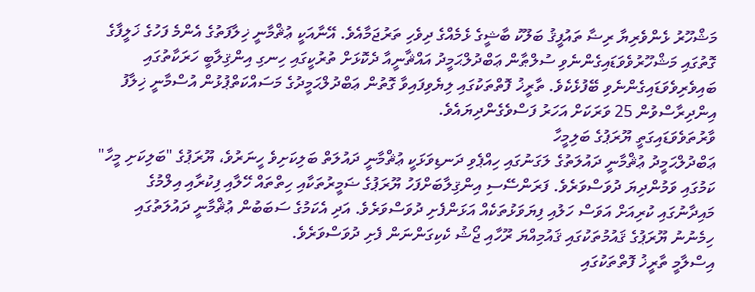މަޝްހޫރު ޅެންވެރިޔާ ރިޟާ ތައުފީޤު ބަލޫކު ބާޝީގެ ޅެމެއްގެ ދިވެހި ތަރުޖަމާއެވެ. އޭނާއަކީ ޢުޘްމާނީ ޚިލާފަތުގެ އެންމެ ފަހުގެ ޚަލީފާގެ ގޮތުގައި މަޝްހޫރުވެވަޑައިގެންނެވި ސުލްޠާން ޢަބްދުލްޙަމީދު އައްޘާނީއާ ދެކޮޅަށް ތުރުކީގައި ހިނގި އިންޤިލާބީ ހަރަކާތުގައި ބައިވެރިވެވަޑައިގެންނެވި ބޭފުޅެކެވެ. ތާރީޚު ފޮތްތަކުގައި ލިޔެވިފައިވާ ގޮތުން ޢަބްދުލްޙަމީދުގެ މަސައްކަތްޕުޅުން އުސްމާނީ ޚިލާފު އިންދިރާސްވުން 25 ވަރަކަށް އަހަރު ފަސްވެގެންދިޔައެވެ.
ވާރުތަވެވަޑައިގަތީ ޔޫރަޕުގެ ބަލިމީހާ
ޢަބްދުލްޙަމީދު ޢުޘްމާނީ ދައުލަތުގެ ލަގަނުގައި ހިއްޕެވި ދަނޑިވަޅަކީ ޢުޘްމާނީ ދައުލަތް ބަލިކަށިވެ ހީނަރުވެ، ޔޫރަޕުގެ "ބަލިކަށި މީހާ" ކަމުގައި ވަމުންދިޔަ ދުވަސްވަރެވެ. ފަރަންސޭސި އިންޤިލާބަށްފަހު ޔޫރަޕުގެ ޟަމީރުތަކާއި ހިތްތައް ހޭލާއި ފިކުރާއި އިލްމުގެ މައިދާނުގައި ކުރިއަށް އަވަސް ހަލުއި ފިޔަވަޅުތަކެއް އަޅަންފެށި ދުވަސްވަރެވެ. އަދި އެކަމުގެ ސަބަބުން ޢުޘްމާނީ ދައުލަތުގައި ހިމެނުނު ޔޫރަޕުގެ ޤައުމުތަކުގައި ޤައުމިއްޔަ ރޫހާއި ޖޯޝު ކެކިގަންނަން ފެށި ދުވަސްވަރެވެ.
އިސްލާމީ ތާރީޚު ފޮތްތަކުގައި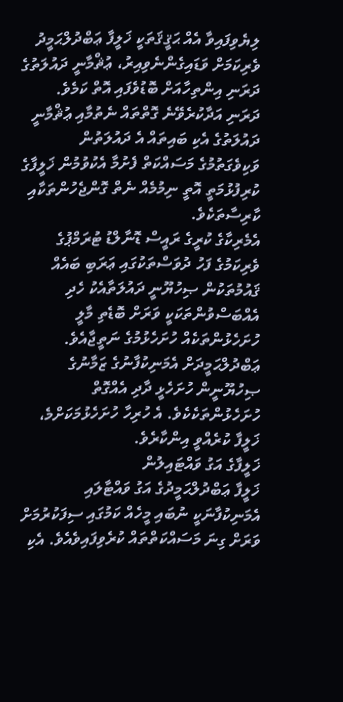ލިޔެވިފައިވާ އެއް ޙަޤީޤަތަކީ ޚަލީފާ ޢަބްދުލްޙަމީދު ވެރިކަމަށް ވަޑައިގެންނެވިއިރު، ޢުޘްމާނީ ދައުލަތުގެ ދަރަނި އިންތިހާއަށް ބޮޑުވެފައި އޮތް ކަމެވެ. ދަރަނި އަދާކުރެވޭނެ ގޮތްތައް ނެތުމާއި ޢުޘްމާނީ ދައުލަތުގެ އެކި ބައިތައް އެ ދައުލަތުން ވަކިވެގަތުމުގެ މަސައްކަތް ފެށުމާ އެކުވުމުން ޚަލީފާގެ ކުރިފުޅުމަތީ އޮތީ ނިމުމެއް ނެތް ގޮންޖެހުންތަކާއި ކާރިސާތަކެވެ.
އެމެރިކާގެ ކުރީގެ ރައީސް ޑޮނާލްޑު ޓުރަމްޕުގެ ވެރިކަމުގެ ފަހު ދުވަސްތަކުގައި ޢަރަބި ބައެއް ޤައުމުތަކުން ޞިހުޔޫނީ ދައުލަތާއެކު ހެދި އެއްބަސްވުންތަކަކީ ވަރަށް ބޮޑެތި މާލީ ހުށަހެޅުންތަކެއް ހުށަހެޅުމުގެ ނަތީޖާއެވެ. ޢަބްދުލްޙަމީދަށް އެމަނިކުފާނުގެ ޒަމާނުގެ ޞިހުޔޫނީން ހުށަހެޅީ ދާދި އެއްގޮތް ހުށަހެޅުންތަކެކެވެ. އެ ހުރިހާ ހުށަހެޅުމަކަށްމެ، ޚަލީފާ ކުރެއްވީ އިންކާރެވެ.
ޚަލީފާގެ އަގު ވައްޓައިލުން
ޚަލީފާ ޢަބްދުލްޙަމީދުގެ އަގު ވައްޓާލައި އެމަނިކުފާނަކީ ނުބައި މީހެއް ކަމުގައި ސިފަކުރުމަށް ވަރަށް ގިނަ މަސައްކަތްތައް ކުރެވިފައިވެއެވެ. އެކި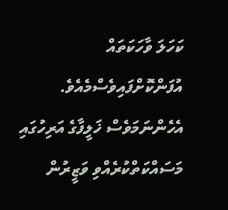ކަހަލަ ވާހަކަތައް އުފަންކޮށްފައިވެސްމެއެވެ. އެހެންނަމަވެސް ޚަލީފާގެ އަރިހުގައި މަސައްކަތްކުރެއްވި ވަޒީރުން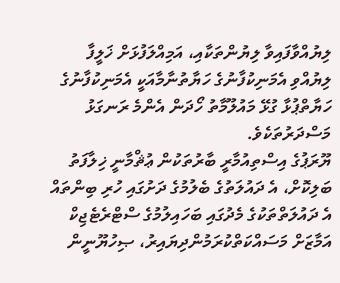ލިޔުއްވާފައިވާ ލިޔުންތަކާއި، އަމިއްލަފުޅަށް ޚަލީފާ ލިޔުއްވި އެމަނިކުފާނުގެ ހަޔާތުނާމާއަކީ އެމަނިކުފާނުގެ ހަޔާތްޕުޅާ ގުޅޭ މައުލޫމާތު ހޯދަން އެންމެ ރަނގަޅު މަސްދަރުތަކެވެ.
ޔޫރަޕުގެ އިސްތިއުމާރީ ބާރުތަކުން ޢުޘްމާނީ ޚިލާފަތު ބަލިކޮށް، އެ ދައުލަތުގެ ބެލުމުގެ ދަށުގައި ހުރި ބިންތައް އެ ދައުލަތްތަކުގެ މެދުގައި ބަހައިލުމުގެ ސްޓްރެޓެޖިކް އަމާޒަށް މަސައްކަތްކުރަމުންދިޔައިރު، ޞިހުޔޫނީން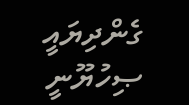ގެންދިޔައީ ޞިހުޔޫނީ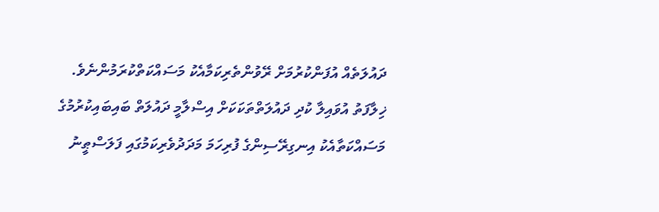ދައުލަތެއް އުފަންކުރުމަށް ރޭވުންތެރިކަމާއެކު މަސައްކަތްކުރަމުންނެވެ. ޚިލާފަތު އުވައިލާ ކުދި ދައުލަތްތަކަކަށް އިސްލާމީ ދައުލަތް ބައިބައިކުރުމުގެ މަސައްކަތާއެކު އިނގިރޭސިންގެ ފުރިހަމަ މަދަދުވެރިކަމުގައި ފަލަސްޠީނު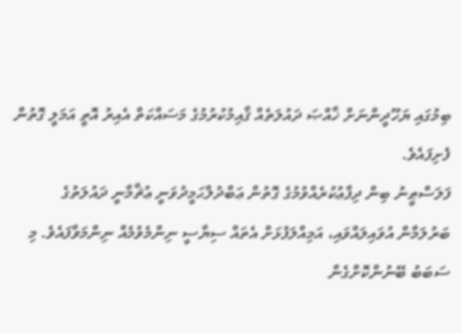ބިމުގައި ޔަހޫދީންނަށް ޚާއްޞަ ދައުލަތެއް ޤާއިމުކުރުމުގެ މަސައްކަތް އެއިރު އޮތީ އަމަލީ ގޮތުން ފެށިފައެވެ.
ފަލަސްޠީނު ބިން ދިފާޢުކުރެއްވުމުގެ ގޮތުން ޢަބްދުލްޙަމީދުވަނީ ޢުޘްމާނީ ދައުލަތުގެ ބަރުލަމާން އުވައިލައްވައި، އަމިއްލަފުޅަށް އެތައް ސިޔާސީ ނިންމެވުމެއް ނިންމަވާފައެވެ. މި ސަބަބު ބޭނުންކޮށްގެން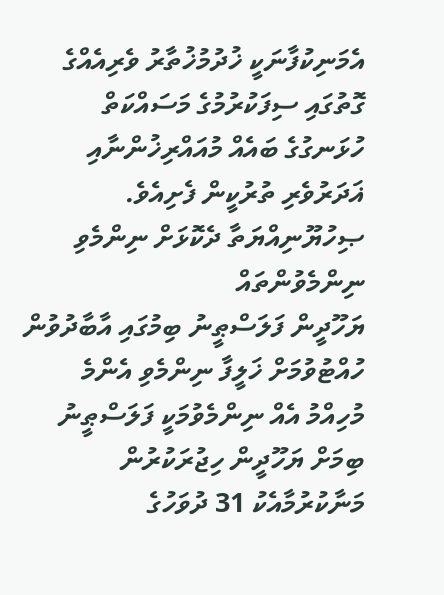އެމަނިކުފާނަކީ ޚުދުމުޚުތާރު ވެރިއެއްގެ ގޮތުގައި ސިފަކުރުމުގެ މަސައްކަތް ހުޅަނގުގެ ބައެއް މުއައްރިޚުންނާއި ޣަދަރުވެރި ތުރުކީން ފެށިއެވެ.
ޞިހުޔޫނިއްޔަތާ ދެކޮޅަށް ނިންމެވި ނިންމެވުންތައް
ޔަހޫދީން ފަލަސްޠީނު ބިމުގައި އާބާދުވުން ހުއްޓުވުމަށް ޚަލީފާ ނިންމެވި އެންމެ މުހިއްމު އެއް ނިންމެވުމަކީ ފަލަސްޠީނު ބިމަށް ޔަހޫދީން ހިޖުރަކުރުން މަނާކުރުމާއެކު 31 ދުވަހުގެ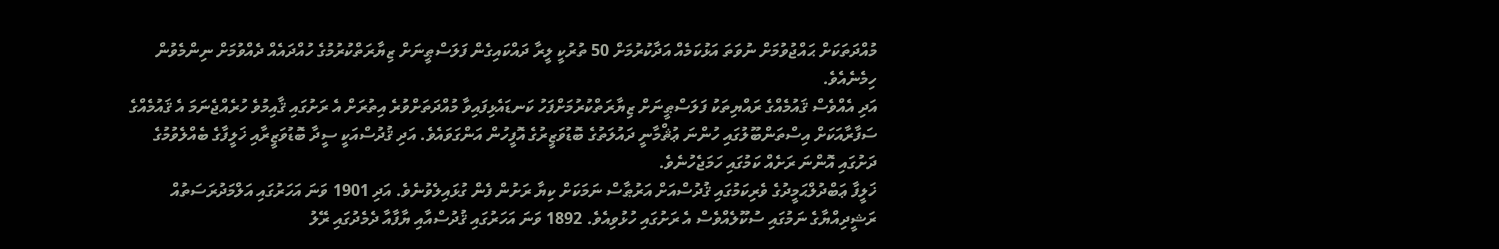މުއްދަތަކަށް ޙައްޖުވުމަށް ނުވަތަ އަޅުކަމެއް އަދާކުރުމަށް 50 ތުރުކީ ލީރާ ދައްކައިގެން ފަލަސްޠީނަށް ޒިޔާރަތްކުރުމުގެ ހުއްދައެއް ދެއްވުމަށް ނިންމެވުން ހިމެނެއެވެ.
އަދި އެއްވެސް ޤައުމެއްގެ ރައްޔިތަކު ފަލަސްޠީނަށް ޒިޔާރަތްކުރުމަށްފަހު ކަނޑައެޅިފައިވާ މުއްދަތަށްވުރެ އިތުރަށް އެ ރަށުގައި ޤާއިމުވެ ހުރެއްޖެނަމަ އެ ޤައުމެއްގެ ސަފާރާއަކަށް އިސްތަންބޫލުގައި ހުންނަ ޢުޘްމާނީ ދައުލަތުގެ ބޮޑުވަޒީރުގެ އޮފީހުން އަންގަވައެވެ. އަދި ޤުދުސްއަކީ ސީދާ ބޮޑުވަޒީރާއި ޚަލީފާގެ ބެއްލެވުމުގެ ދަށުގައި އޮންނަ ރަށެއް ކަމުގައި ހަމަޖެހުނެވެ.
ޚަލީފާ ޢަބްދުލްޙަމީދުގެ ވެރިކަމުގައި ޤުދުސްއަށް އަރުޠާސް ނަމަކަށް ކިޔާ ރަށުން ފެން ގުޅައިލެވުނެވެ. އަދި 1901 ވަނަ އަހަރުގައި އަލްމަދުރަސަތުއް ރަޝީދިއްޔާގެ ނަމުގައި ސުކޫލެއްވެސް އެ ރަށުގައި ހުޅުވިއެވެ. 1892 ވަނަ އަހަރުގައި ޤުދުސްއާއި ޔާފާއާ ދެމެދުގައި ރޭލު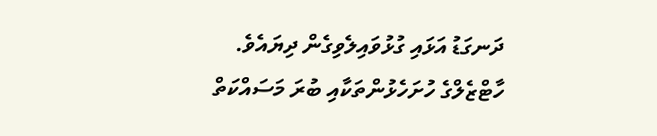ދަނގަޑު އަޅައި ގުޅުވައިލެވިގެން ދިޔައެވެ.
ހާޓްޒެލްގެ ހުށަހެޅުންތަކާއި ބުރަ މަސައްކަތް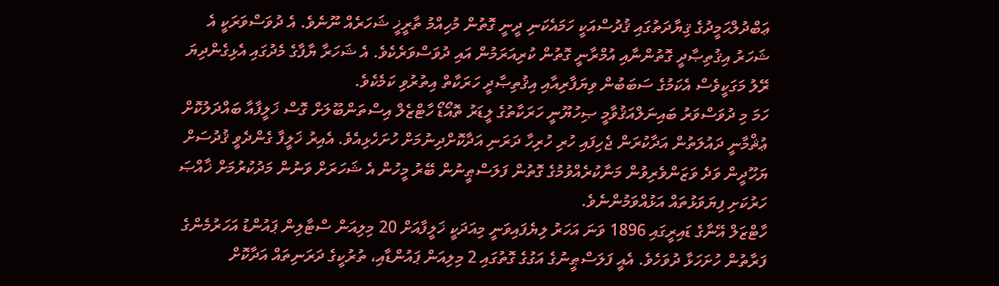ޢަބްދުލްޙަމީދުގެ ޤިޔާދަތުގައި ޤުދުސްއަކީ ހަމައެކަނި ދީނީ ގޮތުން މުހިއްމު ތާރީޚީ ޝަހަރެއް ނޫނެވެ. އެ ދުވަސްވަރަކީ އެ ޝަހަރު އިޤުތިޞާދީ ގޮތުންނާއި އުމްރާނީ ގޮތުން ކުރިއަރަމުން އައި ދުވަސްވަރެކެވެ. އެ ޝަހަރާ ޔާފާގެ މެދުގައި އެޅިގެންދިޔަ ރޭލު މަގަކީވެސް އެކަމުގެ ސަބަބުން ވިޔަފާރިއާއި އިޤުތިޞާދީ ހަރަކާތް އިތުރުވި ކަމެކެވެ.
ހަމަ މި ދުވަސްވަރު ބައިނަލްއަޤުވާމީ ޞިހުޔޫނީ ހަރަކާތުގެ ލީޑަރު ތޮއޯޑޯ ހާޓްޒެލް އިސްތަންބޫލަށް ގޮސް ޚަލީފާއާ ބައްދަލުކޮށް ޢުޘްމާނީ ދައުލަތުން އަދާކުރަން ޖެހިފައި ހުރި ހުރިހާ ދަރަނި އަދާކޮށްދިނުމަށް ހުށަހެޅިއެވެ. އެއިރު ޚަލީފާ ގެންދެވީ ޤުދުސަށް ޔަހޫދީން ވަދެ ވަޒަންވެރިވުން މަނާކުރެއްވުމުގެ ގޮތުން ފަލަސްޠީނުން ބޭރު މީހުން އެ ޝަހަރަށް ވަނުން މަދުކުރުމަށް ޚާއްޞަ ހަރުކަށި ފިޔަވަޅުތައް އަޅުއްވަމުންނެވެ.
ހާޓްޒަލް އޭނާގެ ޑައިރީގައި 1896 ވަނަ އަހަރު ލިޔެފައިވަނީ މިއަދަކީ ޚަލީފާއަށް 20 މިލިއަން ސްޓާލިން ޕައުންޑު އަހަރުމެންގެ ފަރާތުން ހުށަހަޅާ ދުވަހެވެ. އެއީ ފަލަސްޠީނުގެ އަގުގެ ގޮތުގައި 2 މިލިއަން ޕައުންޑާއި، ތުރުކީގެ ދަރަނިތައް އަދާކޮށް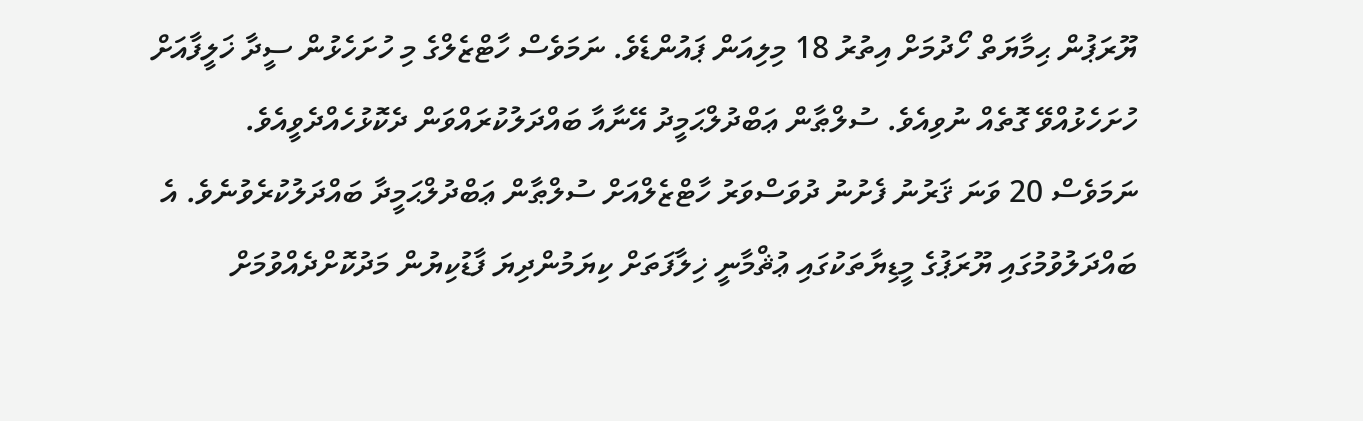ޔޫރަޕުން ޙިމާޔަތް ހޯދުމަށް އިތުރު 18 މިލިއަން ޕައުންޑެވެ. ނަމަވެސް ހާޓްޒެލްގެ މި ހުށަހެޅުން ސީދާ ޚަލީފާއަށް ހުށަހެޅުއްވޭ ގޮތެއް ނުވިއެވެ. ސުލްޠާން ޢަބްދުލްޙަމީދު އޭނާއާ ބައްދަލުކުރައްވަން ދެކޮޅުހެއްދެވީއެވެ.
ނަމަވެސް 20 ވަނަ ޤަރުނު ފެށުނު ދުވަސްވަރު ހާޓްޒެލްއަށް ސުލްޠާން ޢަބްދުލްޙަމީދާ ބައްދަލުކުރެވުނެވެ. އެ ބައްދަލުވުމުގައި ޔޫރަޕުގެ މީޑިޔާތަކުގައި ޢުޘްމާނީ ޚިލާފަތަށް ކިޔަމުންދިޔަ ފާޑުކިޔުން މަދުކޮށްދެއްވުމަށް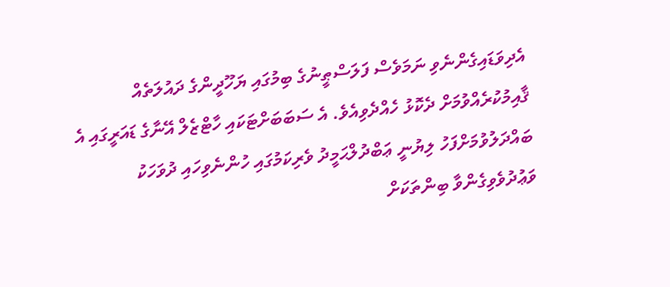އެދިވަޑައިގެންނެވި ނަމަވެސް ފަލަސްޠީނުގެ ބިމުގައި ޔަހޫދީންގެ ދައުލަތެއް ޤާއިމުކުރެއްވުމަށް ދެކޮޅު ހެއްދެވިއެވެ. އެ ސަބަބަށްޓަކައި ހާޓްޒެލް އޭނާގެ ޑައަރީގައި އެ ބައްދަލުވުމަށްފަހު ލިޔުނީ ޢަބްދުލްޙަމީދު ވެރިކަމުގައި ހުންނެވިހައި ދުވަހަކު ވަޢުދުވެވިގެންވާ ބިންތަކަށް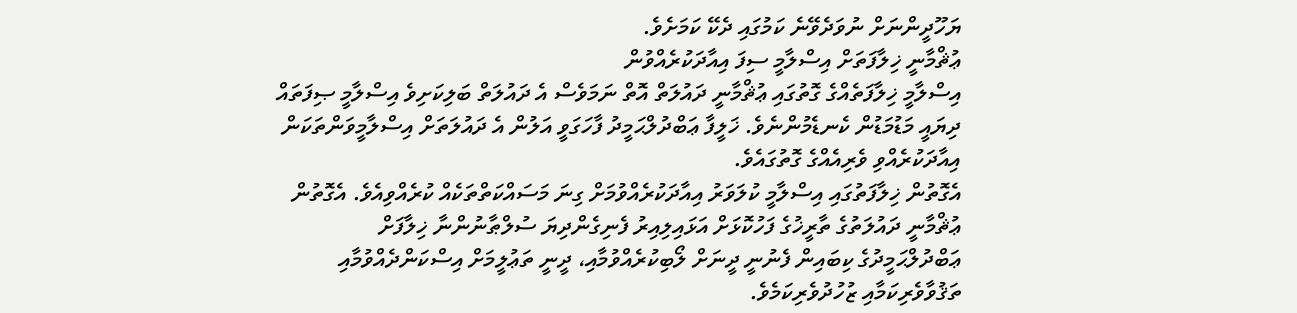ޔަހޫދީންނަށް ނުވަދެވޭނެ ކަމުގައި ދެކޭ ކަމަށެވެ.
ޢުޘްމާނީ ޚިލާފަތަށް އިސްލާމީ ސިފަ އިއާދަކުރެއްވުން
އިސްލާމީ ޚިލާފަތެއްގެ ގޮތުގައި ޢުޘްމާނީ ދައުލަތް އޮތް ނަމަވެސް އެ ދައުލަތް ބަލިކަށިވެ އިސްލާމީ ޞިފަތައް ދިޔައީ މަޑުމަޑުން ކެނޑެމުންނެވެ. ޚަލީފާ ޢަބްދުލްޙަމީދު ފާހަގަވީ އަލުން އެ ދައުލަތަށް އިސްލާމީވަންތަކަން އިއާދަކުރެއްވި ވެރިއެއްގެ ގޮތުގައެވެ.
އެގޮތުން ޚިލާފަތުގައި އިސްލާމީ ކުލަވަރު އިއާދަކުރެއްވުމަށް ގިނަ މަސައްކަތްތަކެއް ކުރެއްވިއެވެ. އެގޮތުން ޢުޘްމާނީ ދައުލަތުގެ ތާރީޚުގެ ފަހުކޮޅަށް އަޅައިލިއިރު ފެނިގެންދިޔަ ސުލްޠާނުންނާ ޚިލާފަށް ޢަބްދުލްޙަމީދުގެ ކިބައިން ފެނުނީ ދީނަށް ލޯބިކުރެއްވުމާއި، ދީނީ ތަޢުލީމަށް އިސްކަންދެއްވުމާއި ތަޤުވާވެރިކަމާއި ޒުހުދުވެރިކަމެވެ.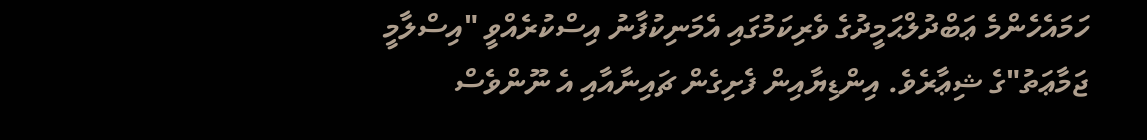ހަމައެހެންމެ ޢަބްދުލްޙަމީދުގެ ވެރިކަމުގައި އެމަނިކުފާނު އިސްކުރެއްވީ "އިސްލާމީ ޖަމާޢަތު"ގެ ޝިޢާރެވެ. އިންޑިޔާއިން ފެށިގެން ޗައިނާއާއި އެ ނޫންވެސް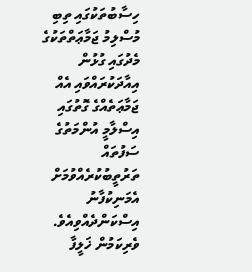ހިސާބުތަކުގައި ތިބި މުސްލިމު ޖަމާޢަތްތަކުގެ މެދުގައި ގުޅުން އިއާދަކުރައްވައި އެއް ޖަމާޢަތެއްގެ ގޮތުގައި އިސްލާމީ އުންމަތުގެ ސަފުތައް ތަރުތީބުކުރެއްވުމަށް އެމަނިކުފާނު އިސްކަންދެއްވިއެވެ.
ވެރިކަމުން ޚަލީފާ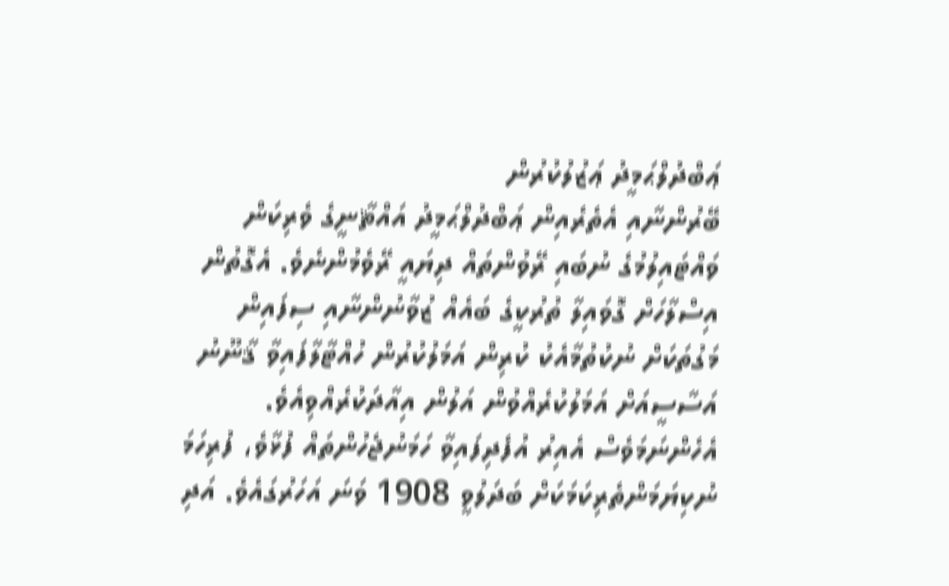ޢަބްދުލްޙަމީދު ޢަޒުލުކުރުން
ބޭރުންނާއި އެތެރެއިން ޢަބްދުލްޙަމީދު އައްޘާނީގެ ވެރިކަން ވައްޓައިލުމުގެ ނުބައި ރޭވުންތައް ދިޔައީ ރޭވެމުންނެވެ. އެގޮތުން އިސްލާހަށް ގޮވައިލާ ތުރުކީގެ ބައެއް ޒުވާނުންނާއި ސިފައިން މަގުތަކަށް ނުކުތުމާއެކު ކުރިން އަމަލުކުރުން ހުއްޓާލާފައިވާ ޤާނޫނު އަސާސީއަށް އަމަލުކުރެއްވުން އަލުން އިއާދަކުރެއްވިއެވެ.
އެހެންނަމަވެސް އެއިރު އުފެދިފައިވާ ހަމަނުޖެހުންތައް ފުޅާވެ، ފުރިހަމަ ނުކިޔަމަންތެރިކަމަކަށް ބަދަލުވީ 1908 ވަނަ އަހަރުގައެވެ. އަދި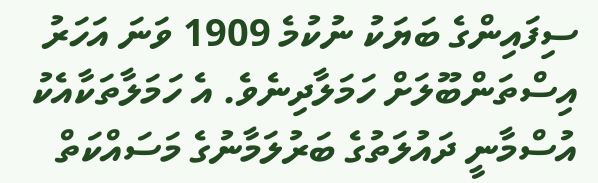ސިފައިންގެ ބަޔަކު ނުކުމެ 1909 ވަނަ އަހަރު އިސްތަންބޫލަށް ހަމަލާދިނެވެ. އެ ހަމަލާތަކާއެކު އުސްމާނީ ދައުލަތުގެ ބަރުލަމާނުގެ މަސައްކަތް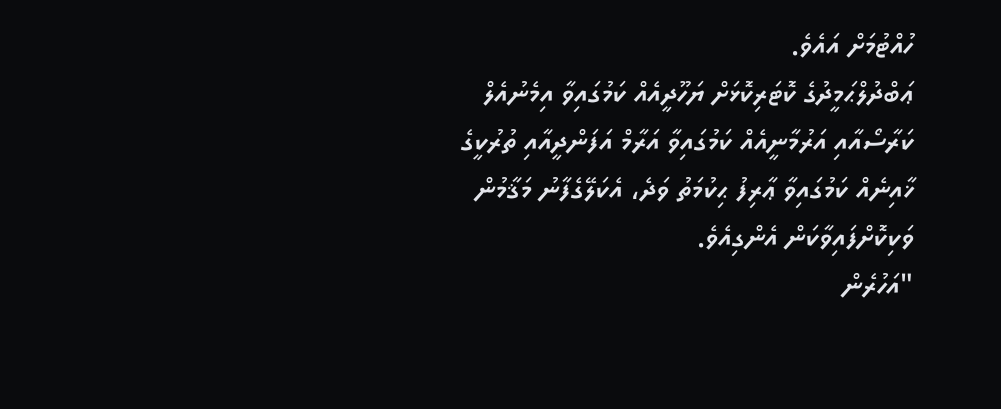ހުއްޓުމަށް އައެވެ.
ޢަބްދުލްޙަމީދުގެ ކޮޓަރިކޮޅަށް ޔަހޫދީއެއް ކަމުގައިވާ އިމެނުއެލް ކަރާސޯއާއި އަރުމާނީއެއް ކަމުގައިވާ އަރާމް އަފަންދީއާއި ތުރުކީގެ ޚާއިނެއް ކަމުގައިވާ ޢާރިފު ޙިކުމަތު ވަދެ، އެކަލޭގެފާނު މަޤާމުން ވަކިކޮށްފައިވާކަން އެންގިއެވެ.
"އަހުރެން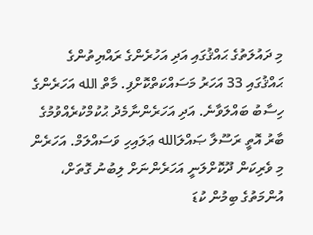މި ދައުލަތުގެ ޙައްޤުގައި އަދި އަހުރެންގެ ރައްޔިތުންގެ ޙައްޤުގައި 33 އަހަރު މަސައްކަތްކޮށްފި. މާތް الله އަހަރެންގެ ހިސާބު ބައްލަވާނެ. އަދި އަހަރެންނާމެދު ޙުކުމްކުރެއްވުމުގެ ބާރު އޮތީ ރަސޫލާ ޞައްލަالله ޢަލައިހި ވަސައްލަމް. އަހަރެން މި ވެރިކަން ދޫކޮށްލަނީ އަހަރެންނަށް ލިބުނު ގޮތަށް، އުންމަތުގެ ބިމުން ކުޑަ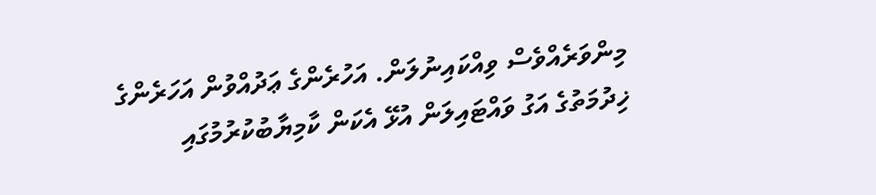މިންވަރެއްވެސް ވިއްކައިނުލަން. އަހުރެންގެ ޢަދުއްވުން އަހަރެންގެ ޚިދުމަތުގެ އަގު ވައްޓައިލަން އުޅޭ އެކަން ކާމިޔާބުކުރުމުގައި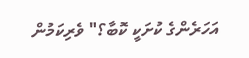އަހަރެންގެ ކުށަކީ ކޮބާ؟" ވެރިކަމުން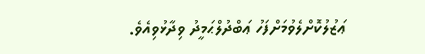ޢަޒުލުކޮށްލެވުމަށްފަހު ޢަބްދުލްޙަމީދު ވިދާޅުވިއެވެ.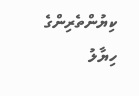ކިޔުންތެރިންގެ ހިޔާލު